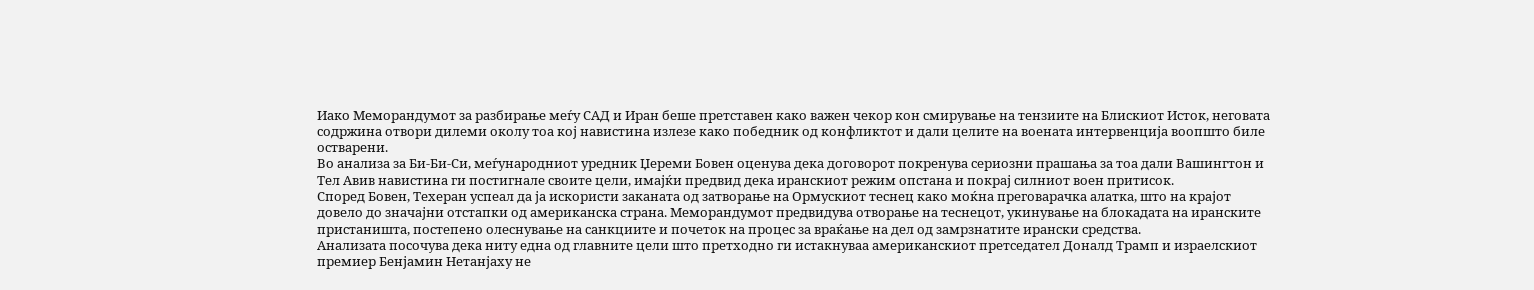Иако Меморандумот за разбирање меѓу САД и Иран беше претставен како важен чекор кон смирување на тензиите на Блискиот Исток, неговата содржина отвори дилеми околу тоа кој навистина излезе како победник од конфликтот и дали целите на воената интервенција воопшто биле остварени.
Во анализа за Би-Би-Си, меѓународниот уредник Џереми Бовен оценува дека договорот покренува сериозни прашања за тоа дали Вашингтон и Тел Авив навистина ги постигнале своите цели, имајќи предвид дека иранскиот режим опстана и покрај силниот воен притисок.
Според Бовен, Техеран успеал да ја искористи заканата од затворање на Ормускиот теснец како моќна преговарачка алатка, што на крајот довело до значајни отстапки од американска страна. Меморандумот предвидува отворање на теснецот, укинување на блокадата на иранските пристаништа, постепено олеснување на санкциите и почеток на процес за враќање на дел од замрзнатите ирански средства.
Анализата посочува дека ниту една од главните цели што претходно ги истакнуваа американскиот претседател Доналд Трамп и израелскиот премиер Бенјамин Нетанјаху не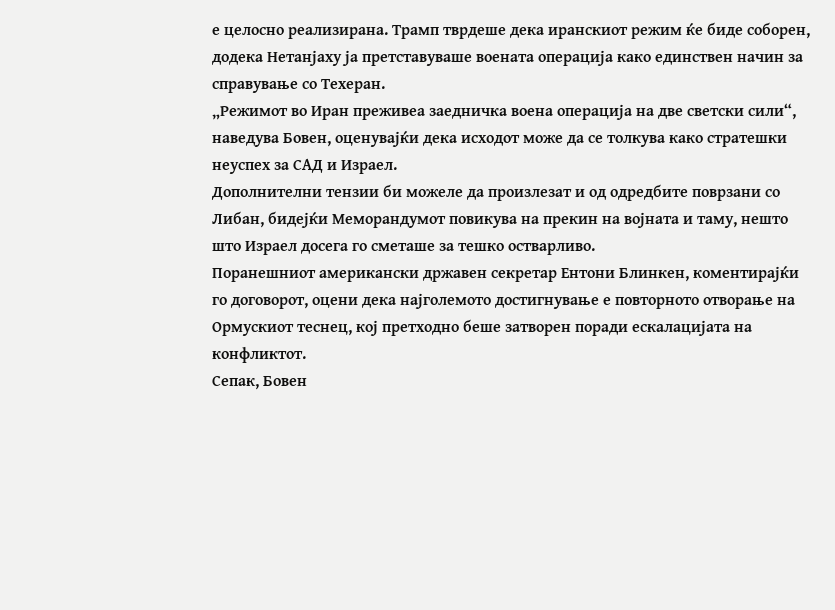е целосно реализирана. Трамп тврдеше дека иранскиот режим ќе биде соборен, додека Нетанјаху ја претставуваше воената операција како единствен начин за справување со Техеран.
„Режимот во Иран преживеа заедничка воена операција на две светски сили“, наведува Бовен, оценувајќи дека исходот може да се толкува како стратешки неуспех за САД и Израел.
Дополнителни тензии би можеле да произлезат и од одредбите поврзани со Либан, бидејќи Меморандумот повикува на прекин на војната и таму, нешто што Израел досега го сметаше за тешко остварливо.
Поранешниот американски државен секретар Ентони Блинкен, коментирајќи го договорот, оцени дека најголемото достигнување е повторното отворање на Ормускиот теснец, кој претходно беше затворен поради ескалацијата на конфликтот.
Сепак, Бовен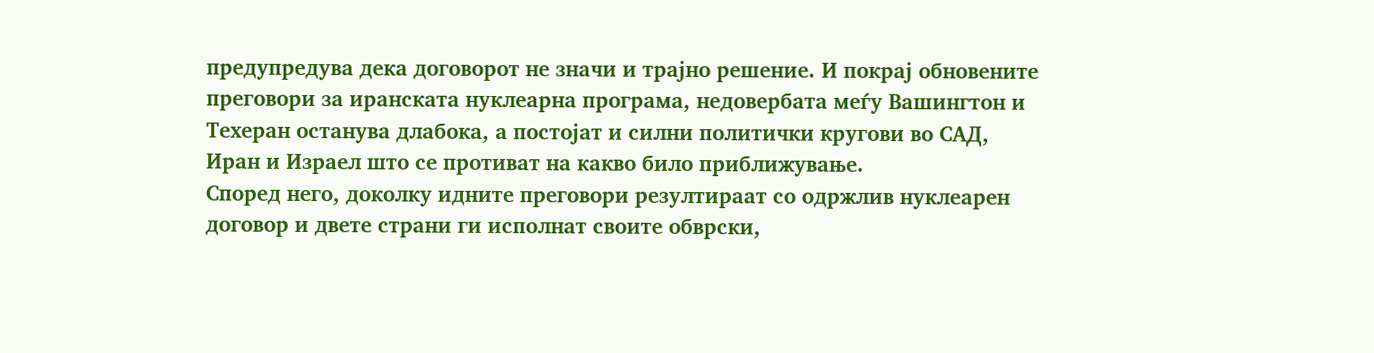предупредува дека договорот не значи и трајно решение. И покрај обновените преговори за иранската нуклеарна програма, недовербата меѓу Вашингтон и Техеран останува длабока, а постојат и силни политички кругови во САД, Иран и Израел што се противат на какво било приближување.
Според него, доколку идните преговори резултираат со одржлив нуклеарен договор и двете страни ги исполнат своите обврски,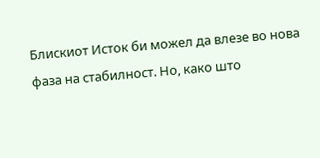Блискиот Исток би можел да влезе во нова фаза на стабилност. Но, како што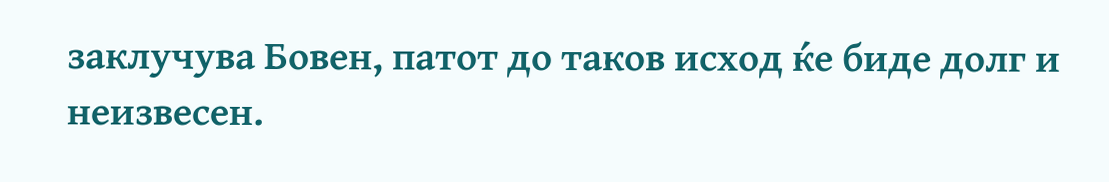заклучува Бовен, патот до таков исход ќе биде долг и неизвесен.